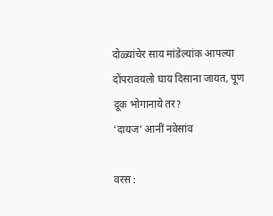दोळ्यांचेर साय मांडेल्यांक आपल्या दोंपरावयलो घाय दिसाना जायत, पूण दूक भोगानाये तर?
’दायज’ आनीं नवेसांव

वरस :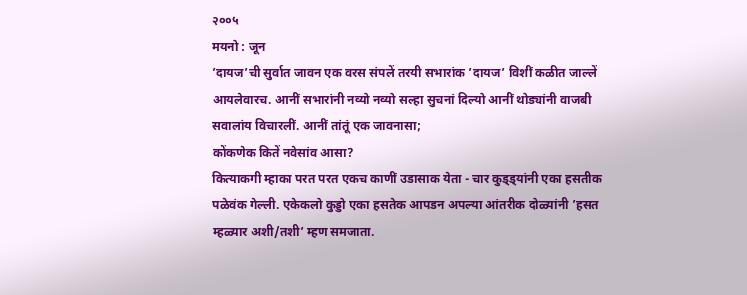२००५
मयनो : जून
’दायज’ची सुर्वात जावन एक वरस संपलें तरयी सभारांक ’दायज’ विशीं कळीत जाल्लें आयलेवारच. आनीं सभारांनी नव्यो नव्यो सल्हा सुचनां दिल्यो आनीं थोड्यांनी वाजबी सवालांय विचारलीं. आनीं तांतूं एक जावनासा;
कोंकणेक कितें नवेसांव आसा?
कित्याकगी म्हाका परत परत एकच काणीं उडासाक येता - चार कुड्ड्यांनी एका हसतीक पळेवंक गेल्ली. एकेकलो कुड्डो एका हसतेक आपडन अपल्या आंतरीक दोळ्यांनी ’हसत म्हळ्यार अशी/तशी’ म्हण समजाता.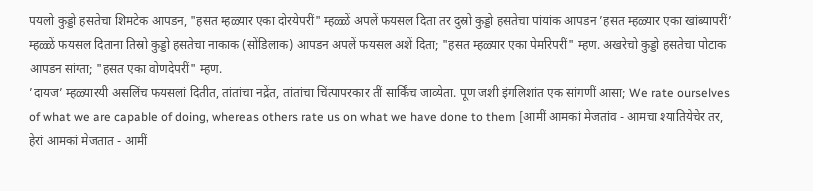पयलो कुड्डो हसतेचा शिमटेक आपडन, "हसत म्हळ्यार एका दोरयेपरीं" म्हळ्ळें अपलें फयसल दिता तर दुस्रो कुड्डो हसतेचा पांयांक आपडन ’हसत म्हळ्यार एका खांब्यापरीं’ म्हळ्ळें फयसल दिताना तिस्रो कुड्डो हसतेचा नाकाक (सोंडिलाक) आपडन अपलें फयसल अशें दिता; "हसत म्हळ्यार एका पेर्मारेपरीं" म्हण. अखरेचो कुड्डो हसतेचा पोटाक आपडन सांग्ता; "हसत एका वोणदेपरीं" म्हण.
’दायज’ म्हळ्यारयी असलिंच फयसलां दितीत, तांतांचा नद्रेंत, तांतांचा चिंत्पापरकार तीं सार्किंच जाव्येता. पूण जशी इंगलिशांत एक सांगणीं आसा; We rate ourselves of what we are capable of doing, whereas others rate us on what we have done to them [आमीं आमकां मेजतांव - आमचा श्यातियेचेर तर, हेरां आमकां मेजतात - आमीं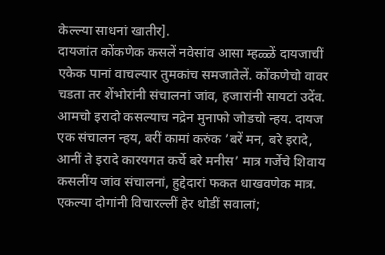केल्ल्या साधनां खातीर].
दायजांत कोंकणेक कसलें नवेसांव आसा म्हळ्ळें दायजाचीं एकेक पानां वाचल्यार तुमकांच समजातेलें. कोंकणेचो वावर चडता तर शेंभोरांनी संचालनां जांव, हजारांनी सायटां उदेंव. आमचो इरादो कसल्याच नद्रेन मुनाफो जोडचो न्हय. दायज एक संचालन न्हय, बरीं कामां करुंक ’बरें मन, बरे इरादे, आनीं ते इरादे कारयगत कर्चे बरे मनीस’ मात्र गर्जेचे शिवाय कसलींय जांव संचालनां, हुद्देदारां फकत धाखवणेक मात्र.
एकल्या दोगांनी विचारल्लीं हेर थोडीं सवालां;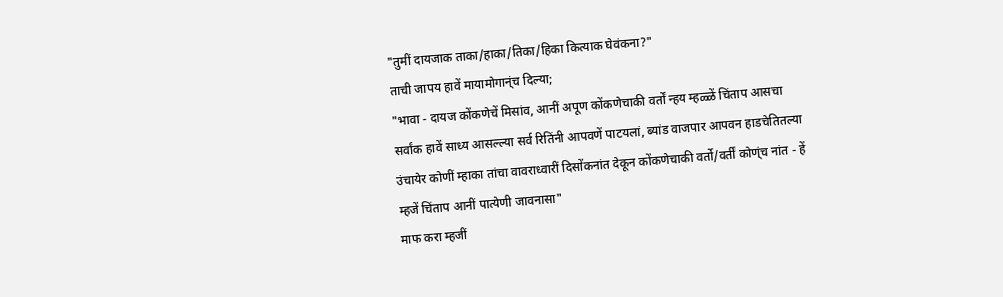"तुमीं दायजाक ताका/हाका/तिका/हिका कित्याक घेवंकना?"
ताची जापय हावें मायामोगान्ंच दिल्या;
"भावा - दायज कोंकणेचें मिसांव, आनीं अपूण कोंकणेचाकी वर्तों न्हय म्हळ्ळें चिंताप आसचा सर्वांक हावें साध्य आसल्ल्या सर्व रितिंनी आपवणें पाटयलां, ब्यांड वाजपार आपवन हाडचेतितल्या उंचायेर कोणीं म्हाका तांचा वावराध्वारीं दिसोंकनांत देकून कोंकणेचाकी वर्तो/वर्तीं कोण्ंच नांत - हें म्हजें चिंताप आनीं पात्येणी जावनासा"
माफ करा म्हजीं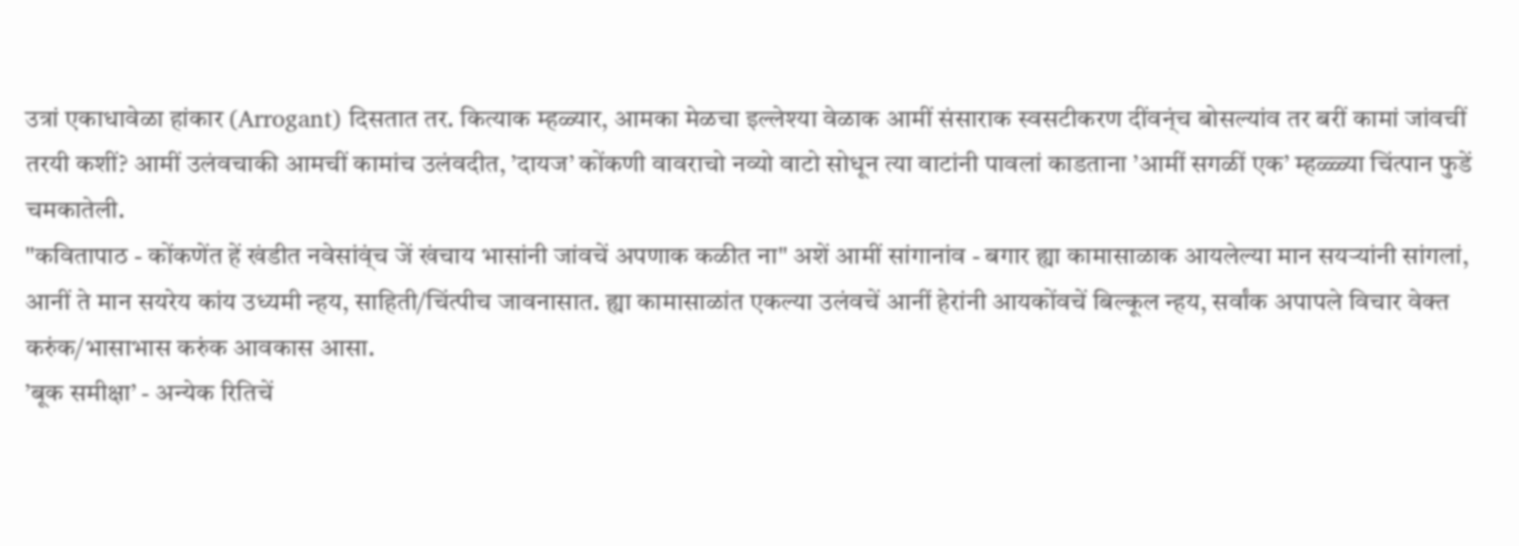उत्रां एकाधावेळा हांकार (Arrogant) दिसतात तर. कित्याक म्हळ्यार, आमका मेळचा इल्लेश्या वेळाक आमीं संसाराक स्वसटीकरण दींवन्ंच बोसल्यांव तर बरीं कामां जांवचीं तरयी कशीं? आमीं उलंवचाकी आमचीं कामांच उलंवदीत, ’दायज’ कोंकणी वावराचो नव्यो वाटो सोधून त्या वाटांनी पावलां काडताना ’आमीं सगळीं एक’ म्हळ्ळ्या चिंत्पान फुडें चमकातेली.
"कवितापाठ - कोंकणेंत हें खंडीत नवेसांव्ंच जें खंचाय भासांनी जांवचें अपणाक कळीत ना" अशें आमीं सांगानांव - बगार ह्या कामासाळाक आयलेल्या मान सयऱ्यांनी सांगलां, आनीं ते मान सयरेय कांय उध्यमी न्हय, साहिती/चिंत्पीच जावनासात. ह्या कामासाळांत एकल्या उलंवचें आनीं हेरांनी आयकोंवचें बिल्कूल न्हय, सर्वांक अपापले विचार वेक्त करुंक/भासाभास करुंक आवकास आसा.
’बूक समीक्षा’ - अन्येक रितिचें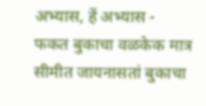अभ्यास, हें अभ्यास - फकत बुकाचा वळकेक मात्र सीमीत जायनासतां बुकाचा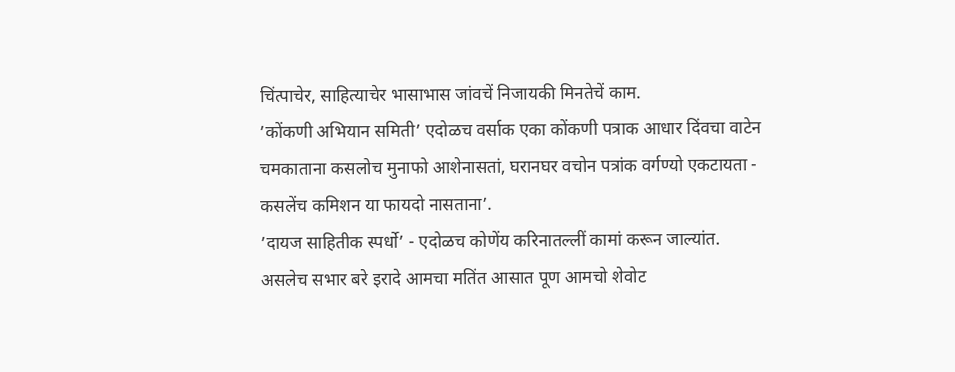चिंत्पाचेर, साहित्याचेर भासाभास जांवचें निजायकी मिनतेचें काम.
’कोंकणी अभियान समिती’ एदोळच वर्साक एका कोंकणी पत्राक आधार दिंवचा वाटेन चमकाताना कसलोच मुनाफो आशेनासतां, घरानघर वचोन पत्रांक वर्गण्यो एकटायता - कसलेंच कमिशन या फायदो नासताना’.
’दायज साहितीक स्पर्धो’ - एदोळच कोणेंय करिनातल्लीं कामां करून जाल्यांत.
असलेच सभार बरे इरादे आमचा मतिंत आसात पूण आमचो शेवोट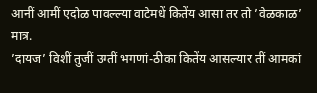आनीं आमीं एदोळ पावल्ल्या वाटेमधें कितेंय आसा तर तो ’वेळकाळ’ मात्र.
’दायज’ विशीं तुजीं उग्तीं भगणां-ठीका कितेंय आसल्यार तीं आमकां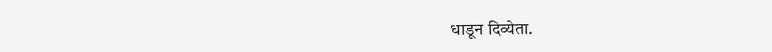धाडून दिव्येता.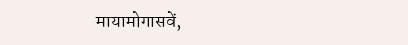मायामोगासवें,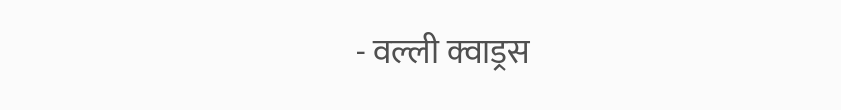- वल्ली क्वाड्रस